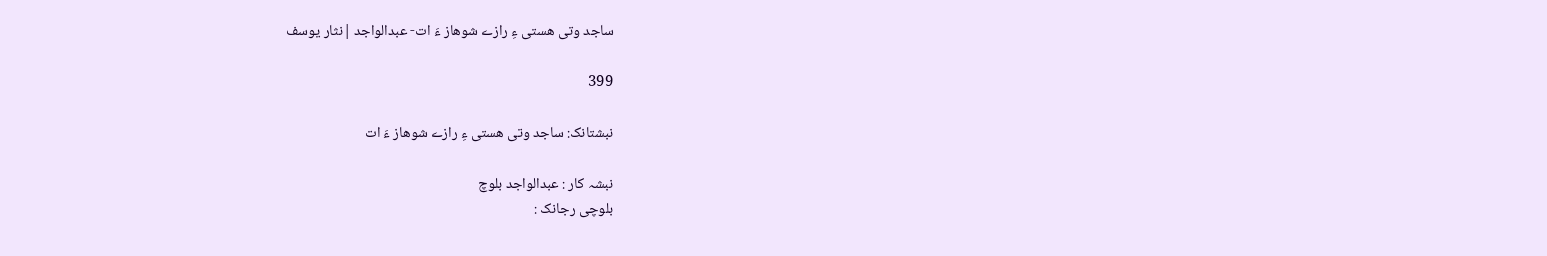ساجد وتی ھستی ءِ رازے شوھاز ءَ ات- عبدالواجد |نثار یوسف

399

نبشتانک: ساجد وتی ھستی ءِ رازے شوھاز ءَ ات

نبشہ کار : عبدالواجد بلوچ
بلوچی رجانک :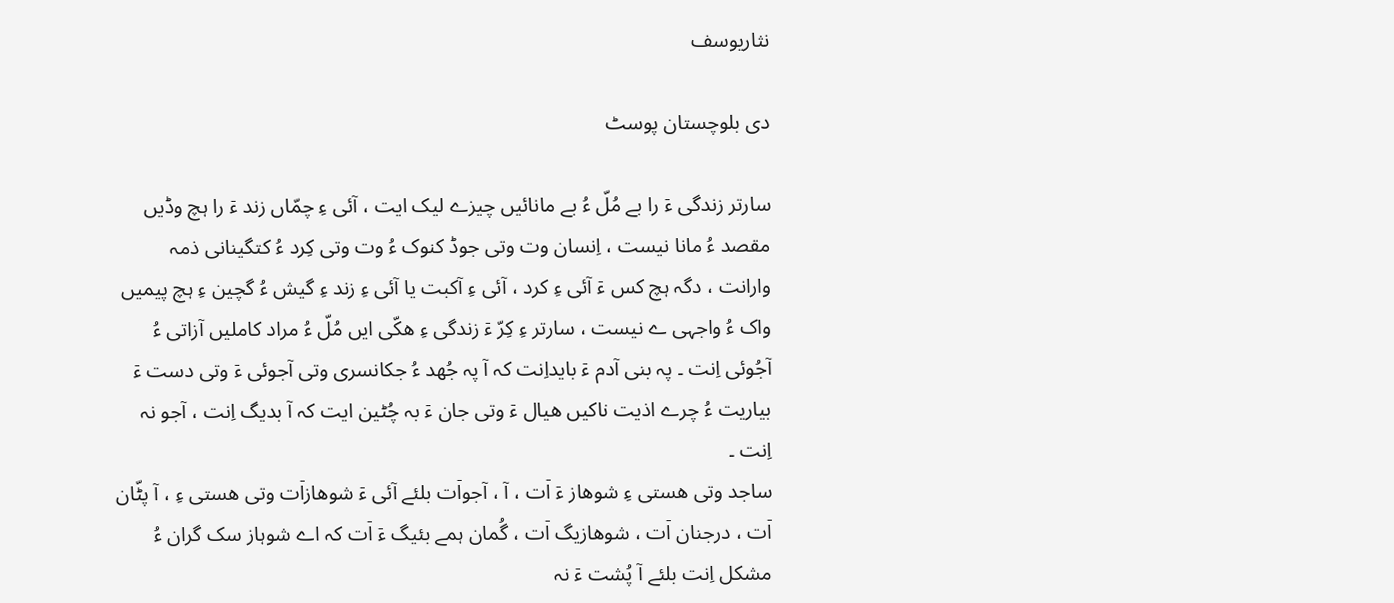نثاریوسف

دی بلوچستان پوسٹ

سارتر زندگی ءٙ را بے مُلّ ءُ بے مانائیں چیزے لیک ایت ، آئی ءِ چمّاں زند ءٙ را ہچ وڈیں مقصد ءُ مانا نیست ، اِنسان وت وتی جوڈ کنوک ءُ وت وتی کِرد ءُ کتگینانی ذمہ وارانت ، دگہ ہچ کس ءٙ آئی ءِ کرد ، آئی ءِ آکبت یا آئی ءِ زند ءِ گیش ءُ گچین ءِ ہچ پیمیں واک ءُ واجہی ے نیست ، سارتر ءِ کِرّ ءٙ زندگی ءِ ھکّی ایں مُلّ ءُ مراد کاملیں آزاتی ءُ آجُوئی اِنت ۔ پہ بنی آدم ءٙ بایداِنت کہ آ پہ جُھد ءُ جکانسری وتی آجوئی ءٙ وتی دست ءٙ بیاریت ءُ چرے اذیت ناکیں ھیال ءٙ وتی جان ءٙ بہ چُٹین ایت کہ آ بدیگ اِنت ، آجو نہ اِنت ۔
ساجد وتی ھستی ءِ شوھاز ءٙ اٙت ، آ ، آجواٙت بلئے آئی ءٙ شوھازاٙت وتی ھستی ءِ ، آ پٹّان اٙت ، درجنان اٙت ، شوھازیگ اٙت ، گُمان ہمے بئیگ ءٙ اٙت کہ اے شوہاز سک گران ءُ مشکل اِنت بلئے آ پُشت ءٙ نہ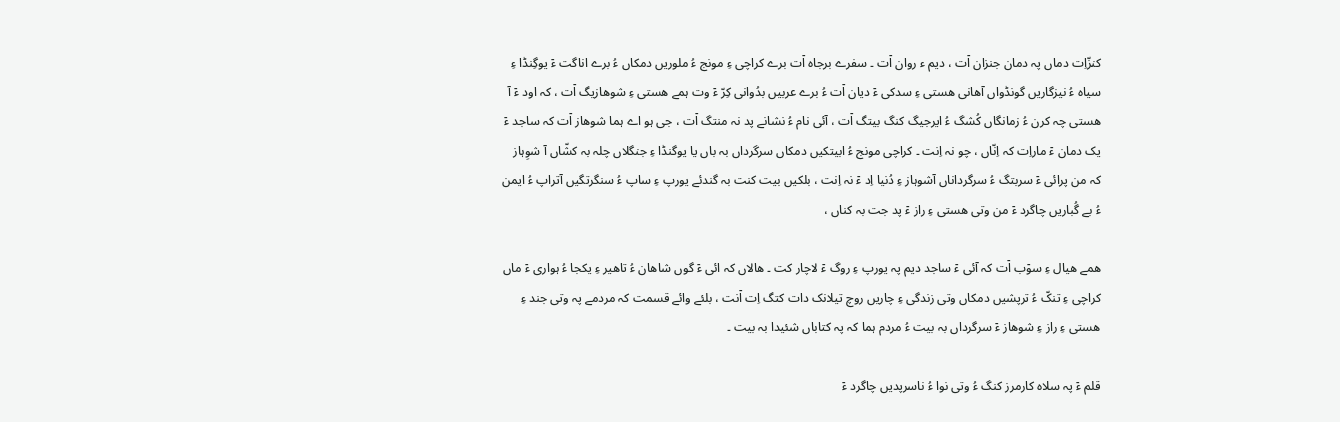کنزّاِت دماں پہ دمان جنزان اٙت ، دیم ء روان اٙت ۔ سفرے برجاہ اٙت برے کراچی ءِ مونج ءُ ملوریں دمکاں ءُ برے اناگت ءٙ یوگِنڈا ءِ سیاہ ءُ نیزگاریں گونڈواں آھانی ھستی ءِ سدکی ءٙ دیان اٙت ءُ برے عربیں بدُوانی کِرّ ءٙ وت ہمے ھستی ءِ شوھازیگ اٙت ، کہ اود ءٙ آ ھستی چہ کرن ءُ زمانگاں کُشگ ءُ ایرجیگ کنگ بیتگ اٙت ، آئی نام ءُ نشانے پد نہ منتگ اٙت ، جی ہو اے ہما شوھاز اٙت کہ ساجد ءٙ یک دمان ءٙ ماراِت کہ اِنّاں ، چو نہ اِنت ۔ کراچی مونج ءُ ابیتکیں دمکاں سرگرداں بہ باں یا یوگنڈا ءِ جنگلاں چلہ بہ کشّاں آ شوِہاز کہ من پرائی ءٙ سربتگ ءُ سرگرداناں آشوہاز ءِ دُنیا اِد ءٙ نہ اِنت ، بلکیں بیت کنت بہ گندئے یورپ ءِ ساپ ءُ سنگرتگیں آتراپ ءُ ایمن ءُ بے گُباریں چاگرد ءٙ من وتی ھستی ءِ راز ءٙ پد جت بہ کناں ،

ھمے ھیال ءِ سوٙب اٙت کہ آئی ءٙ ساجد دیم پہ یورپ ءِ روگ ءٙ لاچار کت ۔ ھالاں کہ ائی ءٙ گوں شاھان ءُ تاھیر ءِ یکجا ءُ ہواری ءٙ ماں کراچی ءِ تنکّ ءُ ترپشیں دمکاں وتی زندگی ءِ چاریں روچ تیلانک دات کتگ اِت اٙنت ، بلئے وائے قسمت کہ مردمے پہ وتی جند ءِ ھستی ءِ راز ءِ شوھاز ءٙ سرگرداں بہ بیت ءُ مردم ہما کہ پہ کتاباں شئیدا بہ بیت ۔

قلم ءٙ پہ سلاہ کارمرز کنگ ءُ وتی نوا ءُ ناسرپدیں چاگرد ءٙ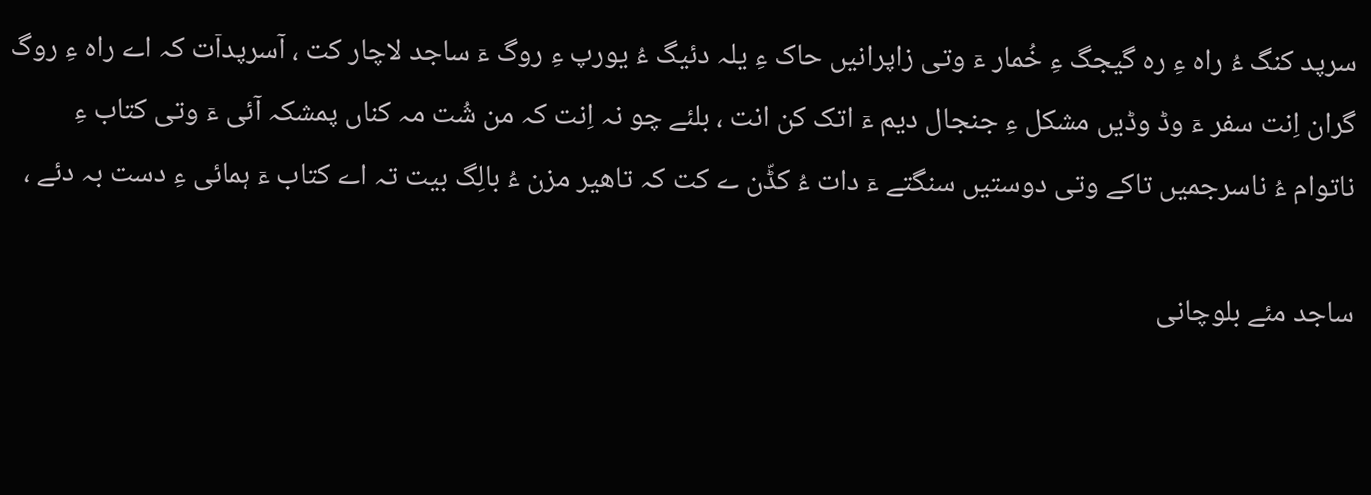سرپد کنگ ءُ راہ ءِ رہ گیجگ ءِ خُمار ءٙ وتی زاپرانیں حاک ءِ یلہ دئیگ ءُ یورپ ءِ روگ ءٙ ساجد لاچار کت ، آسرپداٙت کہ اے راہ ءِ روگ گران اِنت سفر ءٙ وڈ وڈیں مشکل ءِ جنجال دیم ءٙ اتک کن انت ، بلئے چو نہ اِنت کہ من شُت مہ کناں پمشکہ آئی ءٙ وتی کتاب ءِ ناتوام ءُ ناسرجمیں تاکے وتی دوستیں سنگتے ءٙ دات ءُ کڈّن ے کت کہ تاھیر مزن ءُ بالِگ بیت تہ اے کتاب ءٙ ہمائی ءِ دست بہ دئے ،

ساجد مئے بلوچانی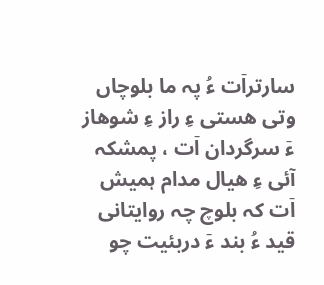سارتراٙت ءُ پہ ما بلوچاں وتی ھستی ءِ راز ءِ شوھاز ءٙ سرگردان اٙت ، پمشکہ آئی ءِ ھیال مدام ہمیش اٙت کہ بلوچ چہ روایتانی قید ءُ بند ءٙ دربئیت چو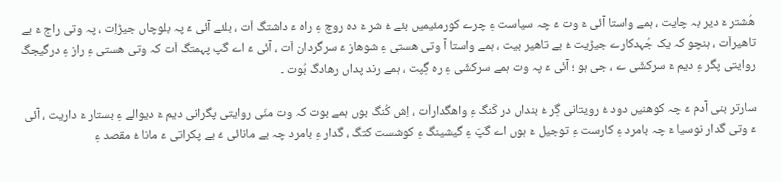ھُشتر ءٙ دیر بہ چایت ، ہمے واستا آئی ءٙ وت ءٙ چہ سیاست ءِ چرے کورمئیمیں بئے ءُ شر ءٙ دہ روچ ءِ راہ ءٙ داشتگ اٙت ، بلئے آئی ءٙ پہ بلوچاں جیڑاِت ، پہ وتی راج ءٙ بے تاھیراٙت ، ہنچو کہ یک جُہدکارے جیڑیت ءُ بے تاھیر بیت ، ہمے واستا آ وتی ھستی ءِ شوھاز ءٙ سرگردان اٙت ، آئی ءٙ اے گپ پہمتگ اٙت کہ وتی ھستی ءِ راز ءِ درگیجگ روایتی پگر ءِ دیم ءٙ سرکشّی ے ، جی ہو ؛ آئی ءٙ پہ وت ہمے سرکشّی ءِ رہ گِپت ، ہمے رند پداں رھادگ بُوت ۔

سارتر بنی آدم ءٙ چہ کوھنیں دود ءُ رویتانی گِر ءُ بنداں در کٙنگ ءِ واھگداراٙت ، اِش کُنگ بوں ہمے بوت کہ وت منّی روایتی پگرانی دیم ءٙ دیوالے ءِ بستار ءٙ داریت ، آئی ءٙ وتی گدار نوسیا ءٙ چہ بامرد ءِ کارست ءِ توجیل ءٙ ہوں اے گپّ ءِ گیشینگ ءِ کوشست کتگ ، گدار ءِ بامرد چہ بے مانائی ءُ بے پکراتی ءٙ مانا ءُ مقصد ءِ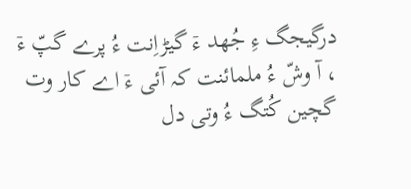درگیجگ ءِ جُھد ءٙ گیڑاِنت ءُ پرے گپّ ءٙ ، آ وشّ ءُ ملمائنت کہ آئی ءٙ اے کار وت گچین کُتگ ءُ وتی دل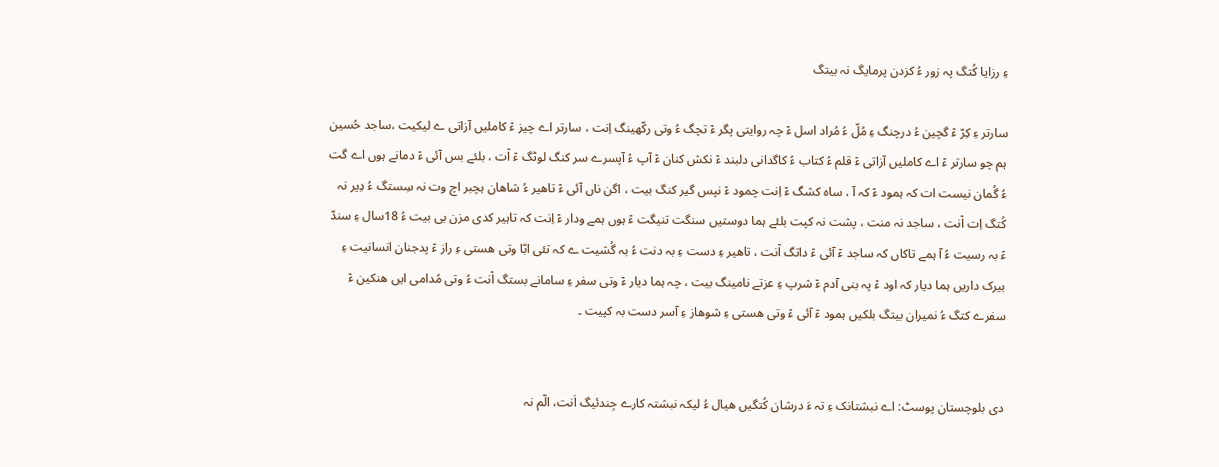ءِ رزایا کُتگ پہ زور ءُ کزدن پرمایگ نہ بیتگ

سارتر ءِ کِرّ ءٙ گچین ءُ درچنگ ءِ مُلّ ءُ مُراد اسل ءٙ چہ روایتی پگر ءٙ تچگ ءُ وتی رکّھینگ اِنت ، سارتر اے چیز ءٙ کاملیں آزاتی ے لیکیت ،ساجد حُسین ہم چو سارتر ءٙ اے کاملیں آزاتی ءٙ قلم ءُ کتاب ءُ کاگدانی دلبند ءٙ نکش کنان ءٙ آپ ءُ آپسرے سر کنگ لوٹگ ءٙ اٙت ، بلئے بس آئی ءٙ دمانے ہوں اے گت ءُ گُمان نیست ات کہ ہمود ءٙ کہ آ ، ساہ کشگ ءٙ اِنت چمود ءٙ نپس گیر کنگ بیت ، اگن ناں آئی ءٙ تاھیر ءُ شاھان ہچبر اچ وت نہ سِستگ ءُ دِیر نہ کُتگ اِت اٙنت ، ساجد نہ منت ، پشت نہ کپت بلئے ہما دوستیں سنگت تنیگت ءٙ ہوں ہمے ودار ءٙ اِنت کہ تاہیر کدی مزن بی بیت ءُ 18سال ءِ سندّ ءٙ بہ رسیت ءُ آ ہمے تاکاں کہ ساجد ءٙ آئی ءٙ داتگ اٙنت ، تاھیر ءِ دست ءِ بہ دنت ءُ بہ گُشیت ے کہ تئی ابّا وتی ھستی ءِ راز ءٙ پدجنان انسانیت ءِ بیرک داریں ہما دیار کہ اود ءٙ پہ بنی آدم ءٙ شرپ ءِ عزتے نامینگ بیت ، چہ ہما دیار ءٙ وتی سفر ءِ سامانے بستگ اٙنت ءُ وتی مُدامی ایں ھنکین ءٙ سفرے کتگ ءُ نمیران بیتگ بلکیں ہمود ءٙ آئی ءٙ وتی ھستی ءِ شوھاز ءِ آسر دست بہ کپیت ۔


دی بلوچستان پوسٹ: اے نبشتانک ءِ تہ ءَ درشان کُتگیں ھیال ءُ لیکہ نبشتہ کارے جِندئیگ اَنت، الّم نہ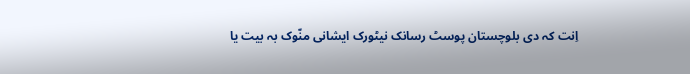اِنت کہ دی بلوچستان پوسٹ رسانک نیٹورک ایشانی منّوک بہ بیت یا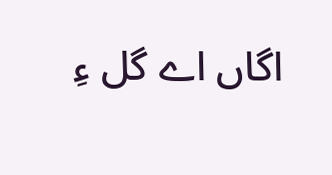اگاں اے گل ءِ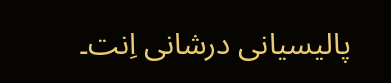پالیسیانی درشانی اِنت۔